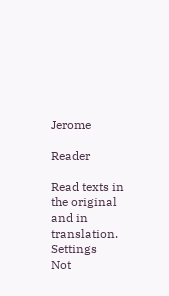Jerome

Reader

Read texts in the original and in translation.
Settings
Not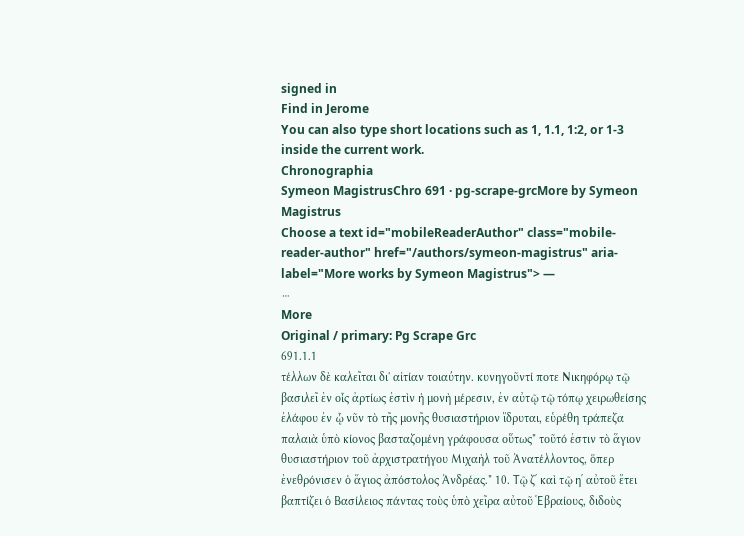signed in
Find in Jerome
You can also type short locations such as 1, 1.1, 1:2, or 1-3 inside the current work.
Chronographia
Symeon MagistrusChro 691 · pg-scrape-grcMore by Symeon Magistrus
Choose a text id="mobileReaderAuthor" class="mobile-reader-author" href="/authors/symeon-magistrus" aria-label="More works by Symeon Magistrus"> —
⋯
More
Original / primary: Pg Scrape Grc
691.1.1
τέλλων δὲ καλεῖται δι' αἰτίαν τοιαύτην. κυνηγοῦντί ποτε Νικηφόρῳ τῷ βασιλεῖ ἐν οἷς ἀρτίως ἐστὶν ἡ μονὴ μέρεσιν, ἐν αὐτῷ τῷ τόπῳ χειρωθείσης ἐλάφου ἐν ᾧ νῦν τὸ τῆς μονῆς θυσιαστήριον ἵδρυται, εὑρέθη τράπεζα παλαιὰ ὑπὸ κίονος βασταζομένη γράφουσα οὕτως" τοῦτό ἐστιν τὸ ἅγιον θυσιαστήριον τοῦ ἀρχιστρατήγου Μιχαὴλ τοῦ Ἀνατέλλοντος, ὅπερ ἐνεθρόνισεν ὁ ἅγιος ἀπόστολος Ἀνδρέας." 10. Τῷ ζʹ καὶ τῷ ηʹ αὐτοῦ ἔτει βαπτίζει ὁ Βασίλειος πάντας τοὺς ὑπὸ χεῖρα αὐτοῦ Ἑβραίους, διδοὺς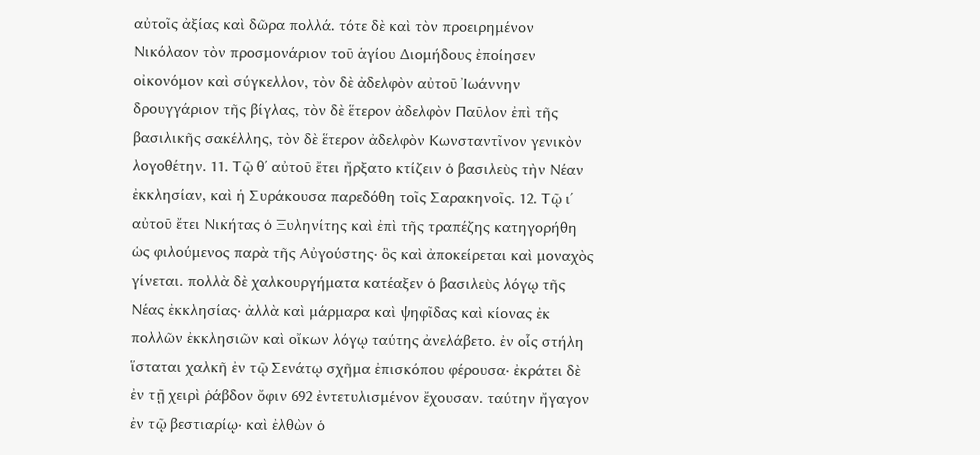αὐτοῖς ἀξίας καὶ δῶρα πολλά. τότε δὲ καὶ τὸν προειρημένον Νικόλαον τὸν προσμονάριον τοῦ ἁγίου Διομήδους ἐποίησεν οἰκονόμον καὶ σύγκελλον, τὸν δὲ ἀδελφὸν αὐτοῦ Ἰωάννην δρουγγάριον τῆς βίγλας, τὸν δὲ ἕτερον ἀδελφὸν Παῦλον ἐπὶ τῆς βασιλικῆς σακέλλης, τὸν δὲ ἕτερον ἀδελφὸν Κωνσταντῖνον γενικὸν λογοθέτην. 11. Τῷ θʹ αὐτοῦ ἔτει ἤρξατο κτίζειν ὁ βασιλεὺς τὴν Νέαν ἐκκλησίαν, καὶ ἡ Συράκουσα παρεδόθη τοῖς Σαρακηνοῖς. 12. Τῷ ιʹ αὐτοῦ ἔτει Νικήτας ὁ Ξυληνίτης καὶ ἐπὶ τῆς τραπέζης κατηγορήθη ὡς φιλούμενος παρὰ τῆς Αὐγούστης· ὃς καὶ ἀποκείρεται καὶ μοναχὸς γίνεται. πολλὰ δὲ χαλκουργήματα κατέαξεν ὁ βασιλεὺς λόγῳ τῆς Νέας ἐκκλησίας· ἀλλὰ καὶ μάρμαρα καὶ ψηφῖδας καὶ κίονας ἐκ πολλῶν ἐκκλησιῶν καὶ οἴκων λόγῳ ταύτης ἀνελάβετο. ἐν οἷς στήλη ἵσταται χαλκῆ ἐν τῷ Σενάτῳ σχῆμα ἐπισκόπου φέρουσα· ἐκράτει δὲ ἐν τῇ χειρὶ ῥάβδον ὄφιν 692 ἐντετυλισμένον ἔχουσαν. ταύτην ἤγαγον ἐν τῷ βεστιαρίῳ· καὶ ἐλθὼν ὁ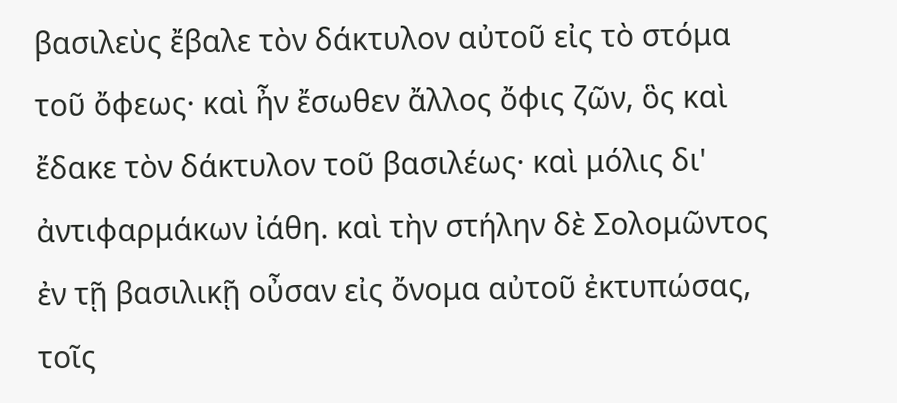βασιλεὺς ἔβαλε τὸν δάκτυλον αὐτοῦ εἰς τὸ στόμα τοῦ ὄφεως· καὶ ἦν ἔσωθεν ἄλλος ὄφις ζῶν, ὃς καὶ ἔδακε τὸν δάκτυλον τοῦ βασιλέως· καὶ μόλις δι' ἀντιφαρμάκων ἰάθη. καὶ τὴν στήλην δὲ Σολομῶντος ἐν τῇ βασιλικῇ οὖσαν εἰς ὄνομα αὐτοῦ ἐκτυπώσας, τοῖς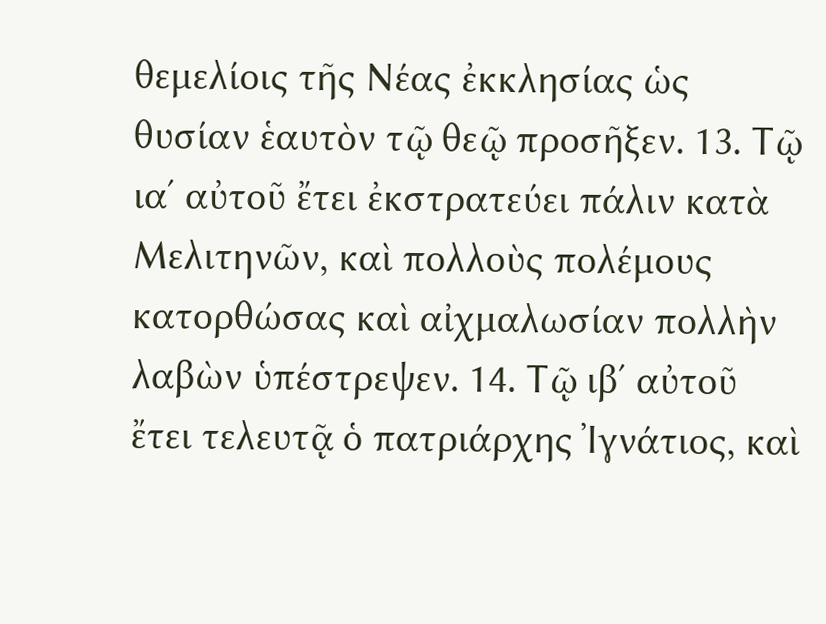θεμελίοις τῆς Νέας ἐκκλησίας ὡς θυσίαν ἑαυτὸν τῷ θεῷ προσῆξεν. 13. Τῷ ιαʹ αὐτοῦ ἔτει ἐκστρατεύει πάλιν κατὰ Μελιτηνῶν, καὶ πολλοὺς πολέμους κατορθώσας καὶ αἰχμαλωσίαν πολλὴν λαβὼν ὑπέστρεψεν. 14. Τῷ ιβʹ αὐτοῦ ἔτει τελευτᾷ ὁ πατριάρχης Ἰγνάτιος, καὶ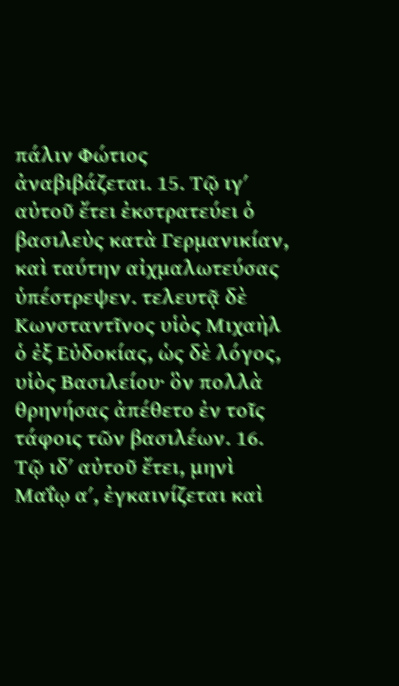πάλιν Φώτιος ἀναβιβάζεται. 15. Τῷ ιγʹ αὐτοῦ ἔτει ἐκστρατεύει ὁ βασιλεὺς κατὰ Γερμανικίαν, καὶ ταύτην αἰχμαλωτεύσας ὑπέστρεψεν. τελευτᾷ δὲ Κωνσταντῖνος υἱὸς Μιχαὴλ ὁ ἐξ Εὐδοκίας, ὡς δὲ λόγος, υἱὸς Βασιλείου· ὃν πολλὰ θρηνήσας ἀπέθετο ἐν τοῖς τάφοις τῶν βασιλέων. 16. Τῷ ιδʹ αὐτοῦ ἔτει, μηνὶ Μαΐῳ αʹ, ἐγκαινίζεται καὶ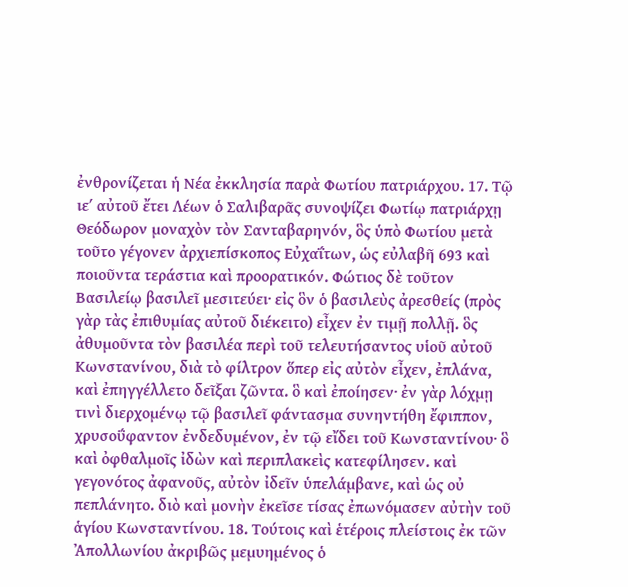ἐνθρονίζεται ἡ Νέα ἐκκλησία παρὰ Φωτίου πατριάρχου. 17. Τῷ ιεʹ αὐτοῦ ἔτει Λέων ὁ Σαλιβαρᾶς συνοψίζει Φωτίῳ πατριάρχῃ Θεόδωρον μοναχὸν τὸν Σανταβαρηνόν, ὃς ὑπὸ Φωτίου μετὰ τοῦτο γέγονεν ἀρχιεπίσκοπος Εὐχαΐτων, ὡς εὐλαβῆ 693 καὶ ποιοῦντα τεράστια καὶ προορατικόν. Φώτιος δὲ τοῦτον Βασιλείῳ βασιλεῖ μεσιτεύει· εἰς ὃν ὁ βασιλεὺς ἀρεσθείς (πρὸς γὰρ τὰς ἐπιθυμίας αὐτοῦ διέκειτο) εἶχεν ἐν τιμῇ πολλῇ. ὃς ἀθυμοῦντα τὸν βασιλέα περὶ τοῦ τελευτήσαντος υἱοῦ αὐτοῦ Κωνστανίνου, διὰ τὸ φίλτρον ὅπερ εἰς αὐτὸν εἶχεν, ἐπλάνα, καὶ ἐπηγγέλλετο δεῖξαι ζῶντα. ὃ καὶ ἐποίησεν· ἐν γὰρ λόχμῃ τινὶ διερχομένῳ τῷ βασιλεῖ φάντασμα συνηντήθη ἔφιππον, χρυσοΰφαντον ἐνδεδυμένον, ἐν τῷ εἴδει τοῦ Κωνσταντίνου· ὃ καὶ ὀφθαλμοῖς ἰδὼν καὶ περιπλακεὶς κατεφίλησεν. καὶ γεγονότος ἀφανοῦς, αὐτὸν ἰδεῖν ὑπελάμβανε, καὶ ὡς οὐ πεπλάνητο. διὸ καὶ μονὴν ἐκεῖσε τίσας ἐπωνόμασεν αὐτὴν τοῦ ἁγίου Κωνσταντίνου. 18. Τούτοις καὶ ἑτέροις πλείστοις ἐκ τῶν Ἀπολλωνίου ἀκριβῶς μεμυημένος ὁ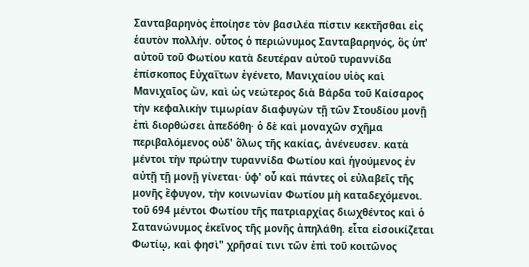Σανταβαρηνὸς ἐποίησε τὸν βασιλέα πίστιν κεκτῆσθαι εἰς ἑαυτὸν πολλήν. οὗτος ὁ περιώνυμος Σανταβαρηνός, ὃς ὑπ' αὐτοῦ τοῦ Φωτίου κατὰ δευτέραν αὐτοῦ τυραννίδα ἐπίσκοπος Εὐχαΐτων ἐγένετο, Μανιχαίου υἱὸς καὶ Μανιχαῖος ὤν, καὶ ὡς νεώτερος διὰ Βάρδα τοῦ Καίσαρος τὴν κεφαλικὴν τιμωρίαν διαφυγὼν τῇ τῶν Στουδίου μονῇ ἐπὶ διορθώσει ἀπεδόθη· ὁ δὲ καὶ μοναχῶν σχῆμα περιβαλόμενος οὐδ' ὅλως τῆς κακίας, ἀνένευσεν. κατὰ μέντοι τὴν πρώτην τυραννίδα Φωτίου καὶ ἡγούμενος ἐν αὐτῇ τῇ μονῇ γίνεται· ὑφ' οὗ καὶ πάντες οἱ εὐλαβεῖς τῆς μονῆς ἔφυγον, τὴν κοινωνίαν Φωτίου μὴ καταδεχόμενοι. τοῦ 694 μέντοι Φωτίου τῆς πατριαρχίας διωχθέντος καὶ ὁ Σατανώνυμος ἐκεῖνος τῆς μονῆς ἀπηλάθη. εἶτα εἰσοικίζεται Φωτίῳ, καὶ φησὶ" χρῆσαί τινι τῶν ἐπὶ τοῦ κοιτῶνος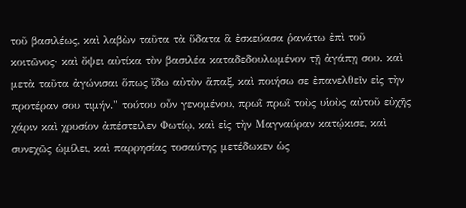τοῦ βασιλέως, καὶ λαβὼν ταῦτα τὰ ὕδατα ἃ ἐσκεύασα ῥανάτω ἐπὶ τοῦ κοιτῶνος· καὶ ὄψει αὐτίκα τὸν βασιλέα καταδεδουλωμένον τῇ ἀγάπῃ σου. καὶ μετὰ ταῦτα ἀγώνισαι ὅπως ἴδω αὐτὸν ἅπαξ, καὶ ποιήσω σε ἐπανελθεῖν εἰς τὴν προτέραν σου τιμήν." τούτου οὖν γενομένου, πρωῒ πρωῒ τοὺς υἱοὺς αὐτοῦ εὐχῆς χάριν καὶ χρυσίον ἀπέστειλεν Φωτίῳ, καὶ εἰς τὴν Μαγναύραν κατῴκισε, καὶ συνεχῶς ὡμίλει, καὶ παρρησίας τοσαύτης μετέδωκεν ὡς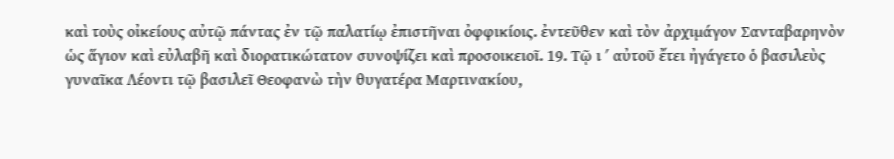καὶ τοὺς οἰκείους αὐτῷ πάντας ἐν τῷ παλατίῳ ἐπιστῆναι ὀφφικίοις. ἐντεῦθεν καὶ τὸν ἀρχιμάγον Σανταβαρηνὸν ὡς ἅγιον καὶ εὐλαβῆ καὶ διορατικώτατον συνοψίζει καὶ προσοικειοῖ. 19. Τῷ ι ʹ αὐτοῦ ἔτει ἠγάγετο ὁ βασιλεὺς γυναῖκα Λέοντι τῷ βασιλεῖ Θεοφανὼ τὴν θυγατέρα Μαρτινακίου,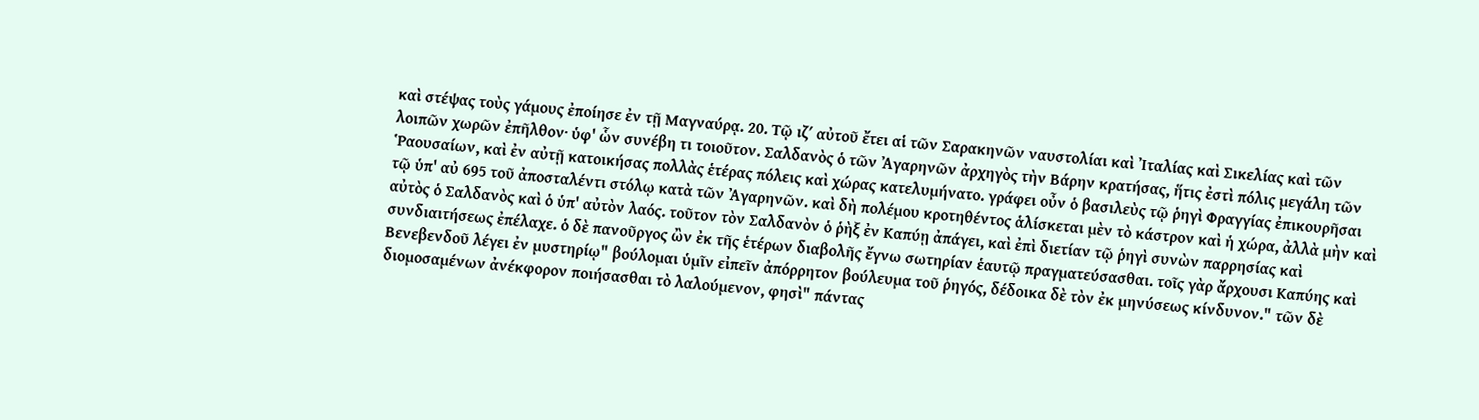καὶ στέψας τοὺς γάμους ἐποίησε ἐν τῇ Μαγναύρᾳ. 20. Τῷ ιζʹ αὐτοῦ ἔτει αἱ τῶν Σαρακηνῶν ναυστολίαι καὶ Ἰταλίας καὶ Σικελίας καὶ τῶν λοιπῶν χωρῶν ἐπῆλθον· ὑφ' ὧν συνέβη τι τοιοῦτον. Σαλδανὸς ὁ τῶν Ἀγαρηνῶν ἀρχηγὸς τὴν Βάρην κρατήσας, ἥτις ἐστὶ πόλις μεγάλη τῶν Ῥαουσαίων, καὶ ἐν αὐτῇ κατοικήσας πολλὰς ἑτέρας πόλεις καὶ χώρας κατελυμήνατο. γράφει οὖν ὁ βασιλεὺς τῷ ῥηγὶ Φραγγίας ἐπικουρῆσαι τῷ ὑπ' αὐ 695 τοῦ ἀποσταλέντι στόλῳ κατὰ τῶν Ἀγαρηνῶν. καὶ δὴ πολέμου κροτηθέντος ἁλίσκεται μὲν τὸ κάστρον καὶ ἡ χώρα, ἀλλὰ μὴν καὶ αὐτὸς ὁ Σαλδανὸς καὶ ὁ ὑπ' αὐτὸν λαός. τοῦτον τὸν Σαλδανὸν ὁ ῥὴξ ἐν Καπύῃ ἀπάγει, καὶ ἐπὶ διετίαν τῷ ῥηγὶ συνὼν παρρησίας καὶ συνδιαιτήσεως ἐπέλαχε. ὁ δὲ πανοῦργος ὢν ἐκ τῆς ἑτέρων διαβολῆς ἔγνω σωτηρίαν ἑαυτῷ πραγματεύσασθαι. τοῖς γὰρ ἄρχουσι Καπύης καὶ Βενεβενδοῦ λέγει ἐν μυστηρίῳ" βούλομαι ὑμῖν εἰπεῖν ἀπόρρητον βούλευμα τοῦ ῥηγός, δέδοικα δὲ τὸν ἐκ μηνύσεως κίνδυνον." τῶν δὲ διομοσαμένων ἀνέκφορον ποιήσασθαι τὸ λαλούμενον, φησὶ" πάντας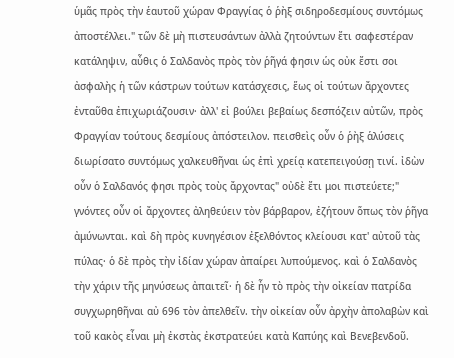ὑμᾶς πρὸς τὴν ἑαυτοῦ χώραν Φραγγίας ὁ ῥὴξ σιδηροδεσμίους συντόμως ἀποστέλλει." τῶν δὲ μὴ πιστευσάντων ἀλλὰ ζητούντων ἔτι σαφεστέραν κατάληψιν, αὖθις ὁ Σαλδανὸς πρὸς τὸν ῥῆγά φησιν ὡς οὐκ ἔστι σοι ἀσφαλὴς ἡ τῶν κάστρων τούτων κατάσχεσις, ἕως οἱ τούτων ἄρχοντες ἐνταῦθα ἐπιχωριάζουσιν· ἀλλ' εἰ βούλει βεβαίως δεσπόζειν αὐτῶν, πρὸς Φραγγίαν τούτους δεσμίους ἀπόστειλον. πεισθεὶς οὖν ὁ ῥὴξ ἁλύσεις διωρίσατο συντόμως χαλκευθῆναι ὡς ἐπὶ χρείᾳ κατεπειγούσῃ τινί. ἰδὼν οὖν ὁ Σαλδανός φησι πρὸς τοὺς ἄρχοντας" οὐδὲ ἔτι μοι πιστεύετε;" γνόντες οὖν οἱ ἄρχοντες ἀληθεύειν τὸν βάρβαρον, ἐζήτουν ὅπως τὸν ῥῆγα ἀμύνωνται. καὶ δὴ πρὸς κυνηγέσιον ἐξελθόντος κλείουσι κατ' αὐτοῦ τὰς πύλας· ὁ δὲ πρὸς τὴν ἰδίαν χώραν ἀπαίρει λυπούμενος. καὶ ὁ Σαλδανὸς τὴν χάριν τῆς μηνύσεως ἀπαιτεῖ· ἡ δὲ ἦν τὸ πρὸς τὴν οἰκείαν πατρίδα συγχωρηθῆναι αὐ 696 τὸν ἀπελθεῖν. τὴν οἰκείαν οὖν ἀρχὴν ἀπολαβὼν καὶ τοῦ κακὸς εἶναι μὴ ἐκστὰς ἐκστρατεύει κατὰ Καπύης καὶ Βενεβενδοῦ.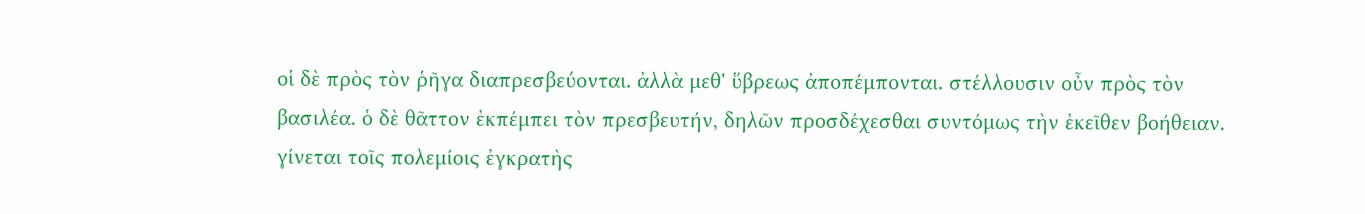οἱ δὲ πρὸς τὸν ῥῆγα διαπρεσβεύονται. ἀλλὰ μεθ' ὕβρεως ἀποπέμπονται. στέλλουσιν οὖν πρὸς τὸν βασιλέα. ὁ δὲ θᾶττον ἐκπέμπει τὸν πρεσβευτήν, δηλῶν προσδέχεσθαι συντόμως τὴν ἐκεῖθεν βοήθειαν. γίνεται τοῖς πολεμίοις ἐγκρατὴς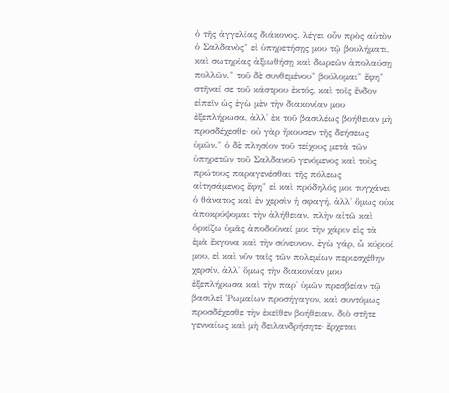ὁ τῆς ἀγγελίας διάκονος. λέγει οὖν πρὸς αὐτὸν ὁ Σαλδανὸς" εἰ ὑπηρετήσῃς μου τῷ βουλήματι, καὶ σωτηρίας ἀξιωθήσῃ καὶ δωρεῶν ἀπολαύσῃ πολλῶν." τοῦ δὲ συνθεμένου" βούλομαι" ἔφη" στῆναί σε τοῦ κάστρου ἐκτός, καὶ τοῖς ἔνδον εἰπεῖν ὡς ἐγὼ μὲν τὴν διακονίαν μου ἐξεπλήρωσα, ἀλλ' ἐκ τοῦ βασιλέως βοήθειαν μὴ προσδέχεσθε· οὐ γὰρ ἤκουσεν τῆς δεήσεως ὑμῶν." ὁ δὲ πλησίον τοῦ τείχους μετὰ τῶν ὑπηρετῶν τοῦ Σαλδανοῦ γενόμενος καὶ τοὺς πρώτους παραγενέσθαι τῆς πόλεως αἰτησάμενος ἔφη" εἰ καὶ πρόδηλός μοι τυγχάνει ὁ θάνατος καὶ ἐν χερσὶν ἡ σφαγή, ἀλλ' ὅμως οὐκ ἀποκρύψομαι τὴν ἀλήθειαν. πλὴν αἰτῶ καὶ ὁρκίζω ὑμᾶς ἀποδοῦναί μοι τὴν χάριν εἰς τὰ ἐμὰ ἔκγονα καὶ τὴν σύνευνον. ἐγὼ γάρ, ὦ κύριοί μου, εἰ καὶ νῦν ταῖς τῶν πολεμίων περιεσχέθην χερσίν, ἀλλ' ὅμως τὴν διακονίαν μου ἐξεπλήρωσα καὶ τὴν παρ' ὑμῶν πρεσβείαν τῷ βασιλεῖ Ῥωμαίων προσήγαγον, καὶ συντόμως προσδέχεσθε τὴν ἐκεῖθεν βοήθειαν. διὸ στῆτε γενναίως καὶ μὴ δειλανδρήσητε· ἔρχεται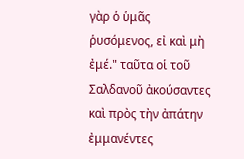γὰρ ὁ ὑμᾶς ῥυσόμενος, εἰ καὶ μὴ ἐμέ." ταῦτα οἱ τοῦ Σαλδανοῦ ἀκούσαντες καὶ πρὸς τὴν ἀπάτην ἐμμανέντες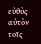εὐθὺς αὐτὸν τοῖς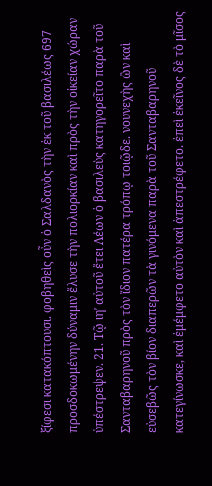ξίφεσι κατακόπτουσι. φοβηθεὶς οὖν ὁ Σαλδανὸς τὴν ἐκ τοῦ βασιλέως 697 προσδοκωμένην δύναμιν ἔλυσε τὴν πολιορκίαν καὶ πρὸς τὴν οἰκείαν χώραν ὑπέστρεψεν. 21. Τῷ ιηʹ αὐτοῦ ἔτει Λέων ὁ βασιλεὺς κατηγορεῖτο παρὰ τοῦ Σανταβαρηνοῦ πρὸς τὸν ἴδιον πατέρα τρόπῳ τοιῷδε. νουνεχὴς ὢν καὶ εὐσεβῶς τὸν βίον διαπερῶν τὰ γινόμενα παρὰ τοῦ Σανταβαρηνοῦ κατεγίνωσκε, καὶ ἐμέμφετο αὐτὸν καὶ ἀπεστρέφετο. ἐπεὶ ἐκεῖνος δὲ τὸ μῖσος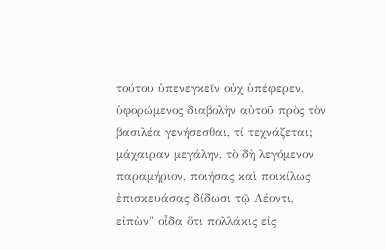τούτου ὑπενεγκεῖν οὐχ ὑπέφερεν, ὑφορώμενος διαβολὴν αὐτοῦ πρὸς τὸν βασιλέα γενήσεσθαι, τί τεχνάζεται; μάχαιραν μεγάλην, τὸ δὴ λεγόμενον παραμήριον, ποιήσας καὶ ποικίλως ἐπισκευάσας δίδωσι τῷ Λέοντι, εἰπὼν" οἶδα ὅτι πολλάκις εἰς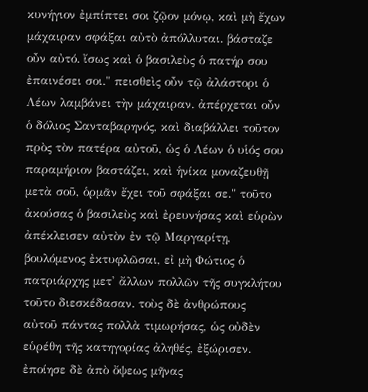κυνήγιον ἐμπίπτει σοι ζῷον μόνῳ, καὶ μὴ ἔχων μάχαιραν σφάξαι αὐτὸ ἀπόλλυται. βάσταζε οὖν αὐτό. ἴσως καὶ ὁ βασιλεὺς ὁ πατήρ σου ἐπαινέσει σοι." πεισθεὶς οὖν τῷ ἀλάστορι ὁ Λέων λαμβάνει τὴν μάχαιραν. ἀπέρχεται οὖν ὁ δόλιος Σανταβαρηνός, καὶ διαβάλλει τοῦτον πρὸς τὸν πατέρα αὐτοῦ, ὡς ὁ Λέων ὁ υἱός σου παραμήριον βαστάζει, καὶ ἡνίκα μοναζευθῇ μετὰ σοῦ, ὁρμᾶν ἔχει τοῦ σφάξαι σε." τοῦτο ἀκούσας ὁ βασιλεὺς καὶ ἐρευνήσας καὶ εὑρὼν ἀπέκλεισεν αὐτὸν ἐν τῷ Μαργαρίτῃ, βουλόμενος ἐκτυφλῶσαι, εἰ μὴ Φώτιος ὁ πατριάρχης μετ' ἄλλων πολλῶν τῆς συγκλήτου τοῦτο διεσκέδασαν. τοὺς δὲ ἀνθρώπους αὐτοῦ πάντας πολλὰ τιμωρήσας, ὡς οὐδὲν εὑρέθη τῆς κατηγορίας ἀληθές, ἐξώρισεν. ἐποίησε δὲ ἀπὸ ὄψεως μῆνας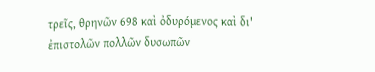τρεῖς, θρηνῶν 698 καὶ ὀδυρόμενος καὶ δι' ἐπιστολῶν πολλῶν δυσωπῶν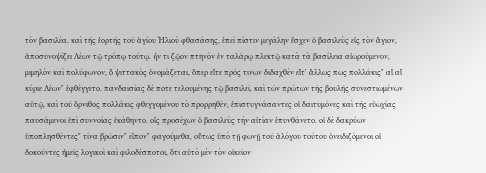τὸν βασιλέα. καὶ τῆς ἑορτῆς τοῦ ἁγίου Ἠλιοὺ φθασάσης, ἐπεὶ πίστιν μεγάλην ἔσχεν ὁ βασιλεὺς εἰς τὸν ἅγιον, ἀποσυνοψίζει Λέων τῷ τρόπῳ τούτῳ. ἦν τι ζῷον πτηνὸν ἐν ταλάρῳ πλεκτῷ κατὰ τὰ βασίλεια αἰωρούμενον, μιμηλὸν καὶ πολύφωνον, ὃ ψιττακὸς ὀνομάζεται, ὅπερ εἴτε πρός τινων διδαχθὲν εἴτ' ἄλλως πως πολλάκις" αἲ αἲ κύριε Λέων" ἐφθέγγετο. πανδαισίας δέ ποτε τελουμένης τῷ βασιλεῖ, καὶ τῶν πρώτων τῆς βουλῆς συνεστιωμένων αὐτῷ, καὶ τοῦ ὄρνιθος πολλάκις φθεγγομένου τὸ προρρηθέν, ἐπιστυγνάσαντες οἱ δαιτυμόνες καὶ τῆς εὐωχίας παυσάμενοι ἐπὶ συννοίας ἐκάθηντο. οἷς προσέχων ὁ βασιλεὺς τὴν αἰτίαν ἐπυνθάνετο. οἱ δὲ δακρύων ὑποπλησθέντες" τίνα βρῶσιν" εἶπον" φαγούμεθα, οὕτως ὑπὸ τῇ φωνῇ τοῦ ἀλόγου τούτου ὀνειδιζόμενοι οἱ δοκοῦντες ἡμεῖς λογικοὶ καὶ φιλοδέσποτοι, ὅτι αὐτὸ μὲν τὸν οἰκεῖον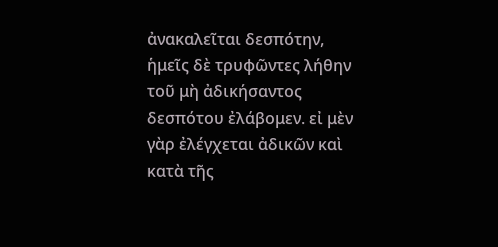ἀνακαλεῖται δεσπότην, ἡμεῖς δὲ τρυφῶντες λήθην τοῦ μὴ ἀδικήσαντος δεσπότου ἐλάβομεν. εἰ μὲν γὰρ ἐλέγχεται ἀδικῶν καὶ κατὰ τῆς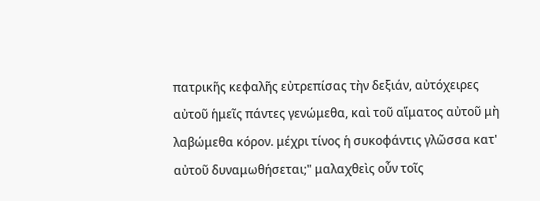πατρικῆς κεφαλῆς εὐτρεπίσας τὴν δεξιάν, αὐτόχειρες αὐτοῦ ἡμεῖς πάντες γενώμεθα, καὶ τοῦ αἵματος αὐτοῦ μὴ λαβώμεθα κόρον. μέχρι τίνος ἡ συκοφάντις γλῶσσα κατ' αὐτοῦ δυναμωθήσεται;" μαλαχθεὶς οὖν τοῖς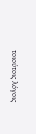τοιούτοις λόγοις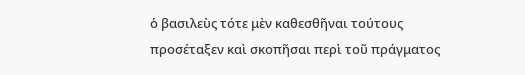ὁ βασιλεὺς τότε μὲν καθεσθῆναι τούτους προσέταξεν καὶ σκοπῆσαι περὶ τοῦ πράγματος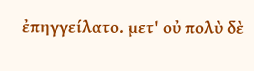ἐπηγγείλατο. μετ' οὐ πολὺ δὲ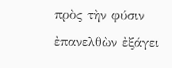πρὸς τὴν φύσιν ἐπανελθὼν ἐξάγει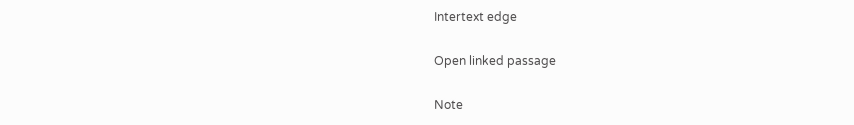Intertext edge

Open linked passage

Note